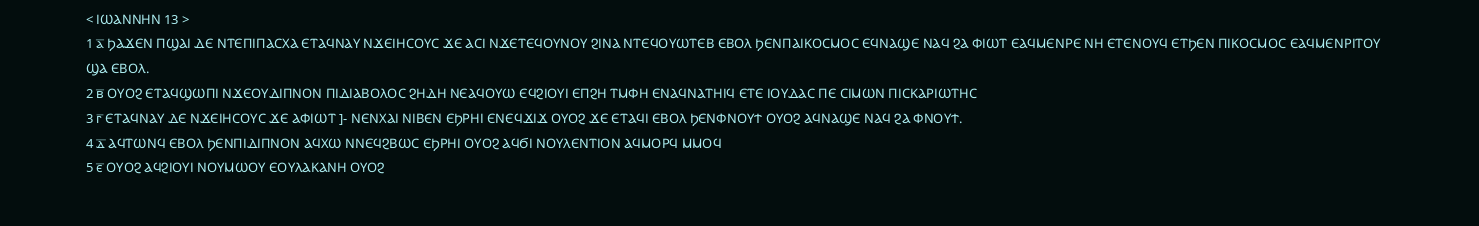< ⲒⲰⲀⲚⲚⲎⲚ 13 >
1 ⲁ̅ ϦⲀϪⲈⲚ ⲠϢⲀⲒ ⲆⲈ ⲚⲦⲈⲠⲒⲠⲀⲤⲬⲀ ⲈⲦⲀϤⲚⲀⲨ ⲚϪⲈⲒⲎⲤⲞⲨⲤ ϪⲈ ⲀⲤⲒ ⲚϪⲈⲦⲈϤⲞⲨⲚⲞⲨ ϨⲒⲚⲀ ⲚⲦⲈϤⲞⲨⲰⲦⲈⲂ ⲈⲂⲞⲖ ϦⲈⲚⲠⲀⲒⲔⲞⲤⲘⲞⲤ ⲈϤⲚⲀϢⲈ ⲚⲀϤ ϨⲀ ⲪⲒⲰⲦ ⲈⲀϤⲘⲈⲚⲢⲈ ⲚⲎ ⲈⲦⲈⲚⲞⲨϤ ⲈⲦϦⲈⲚ ⲠⲒⲔⲞⲤⲘⲞⲤ ⲈⲀϤⲘⲈⲚⲢⲒⲦⲞⲨ ϢⲀ ⲈⲂⲞⲖ.
2 ⲃ̅ ⲞⲨⲞϨ ⲈⲦⲀϤϢⲰⲠⲒ ⲚϪⲈⲞⲨⲆⲒⲠⲚⲞⲚ ⲠⲒⲆⲒⲀⲂⲞⲖⲞⲤ ϨⲎⲆⲎ ⲚⲈⲀϤⲞⲨⲰ ⲈϤϨⲒⲞⲨⲒ ⲈⲠϨⲎ ⲦⲘⲪⲎ ⲈⲚⲀϤⲚⲀⲦⲎⲒϤ ⲈⲦⲈ ⲒⲞⲨⲆⲀⲤ ⲠⲈ ⲤⲒⲘⲰⲚ ⲠⲒⲤⲔⲀⲢⲒⲰⲦⲎⲤ
3 ⲅ̅ ⲈⲦⲀϤⲚⲀⲨ ⲆⲈ ⲚϪⲈⲒⲎⲤⲞⲨⲤ ϪⲈ ⲀⲪⲒⲰⲦ ]- ⲚⲈⲚⲬⲀⲒ ⲚⲒⲂⲈⲚ ⲈϦⲢⲎⲒ ⲈⲚⲈϤϪⲒϪ ⲞⲨⲞϨ ϪⲈ ⲈⲦⲀϤⲒ ⲈⲂⲞⲖ ϦⲈⲚⲪⲚⲞⲨϮ ⲞⲨⲞϨ ⲀϤⲚⲀϢⲈ ⲚⲀϤ ϨⲀ ⲪⲚⲞⲨϮ.
4 ⲇ̅ ⲀϤⲦⲰⲚϤ ⲈⲂⲞⲖ ϦⲈⲚⲠⲒⲆⲒⲠⲚⲞⲚ ⲀϤⲬⲰ ⲚⲚⲈϤϨⲂⲰⲤ ⲈϦⲢⲎⲒ ⲞⲨⲞϨ ⲀϤϬⲒ ⲚⲞⲨⲖⲈⲚⲦⲒⲞⲚ ⲀϤⲘⲞⲢϤ ⲘⲘⲞϤ
5 ⲉ̅ ⲞⲨⲞϨ ⲀϤϨⲒⲞⲨⲒ ⲚⲞⲨⲘⲰⲞⲨ ⲈⲞⲨⲖⲀⲔⲀⲚⲎ ⲞⲨⲞϨ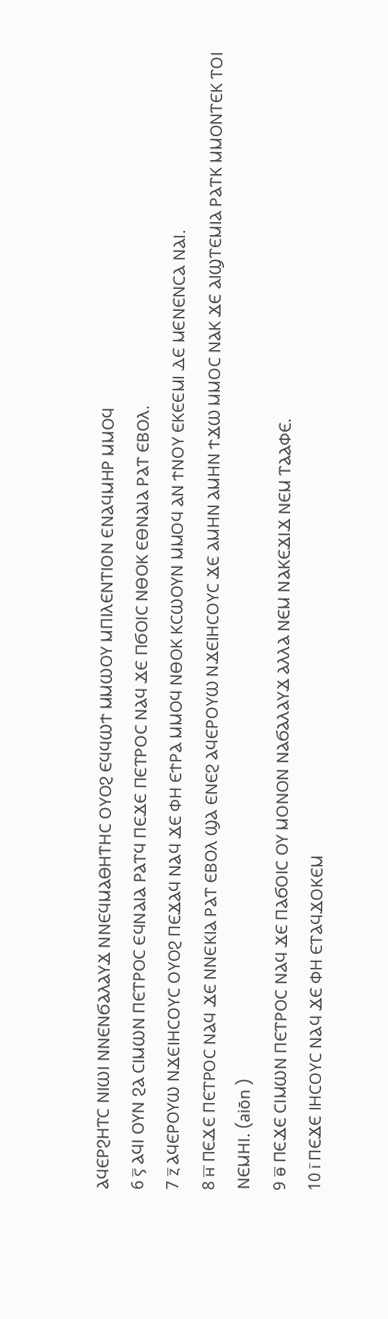ⲀϤⲈⲢϨⲎⲦⲤ ⲚⲒⲰⲒ ⲚⲚⲈⲚϬⲀⲖⲀⲨϪ ⲚⲚⲈϤⲘⲀⲐⲎⲦⲎⲤ ⲞⲨⲞϨ ⲈϤϤⲰϮ ⲘⲘⲰⲞⲨ ⲘⲠⲒⲖⲈⲚⲦⲒⲞⲚ ⲈⲚⲀϤⲘⲎⲢ ⲘⲘⲞϤ
6 ⲋ̅ ⲀϤⲒ ⲞⲨⲚ ϨⲀ ⲤⲒⲘⲰⲚ ⲠⲈⲦⲢⲞⲤ ⲈϤⲚⲀⲒⲀ ⲢⲀⲦϤ ⲠⲈϪⲈ ⲠⲈⲦⲢⲞⲤ ⲚⲀϤ ϪⲈ ⲠϬⲞⲒⲤ ⲚⲐⲞⲔ ⲈⲐⲚⲀⲒⲀ ⲢⲀⲦ ⲈⲂⲞⲖ.
7 ⲍ̅ ⲀϤⲈⲢⲞⲨⲰ ⲚϪⲈⲒⲎⲤⲞⲨⲤ ⲞⲨⲞϨ ⲠⲈϪⲀϤ ⲚⲀϤ ϪⲈ ⲪⲎ ⲈϮⲢⲀ ⲘⲘⲞϤ ⲚⲐⲞⲔ ⲔⲤⲰⲞⲨⲚ ⲘⲘⲞϤ ⲀⲚ ϮⲚⲞⲨ ⲈⲔⲈⲈⲘⲒ ⲆⲈ ⲘⲈⲚⲈⲚⲤⲀ ⲚⲀⲒ.
8 ⲏ̅ ⲠⲈϪⲈ ⲠⲈⲦⲢⲞⲤ ⲚⲀϤ ϪⲈ ⲚⲚⲈⲔⲒⲀ ⲢⲀⲦ ⲈⲂⲞⲖ ϢⲀ ⲈⲚⲈϨ ⲀϤⲈⲢⲞⲨⲰ ⲚϪⲈⲒⲎⲤⲞⲨⲤ ϪⲈ ⲀⲘⲎⲚ ⲀⲘⲎⲚ ϮϪⲰ ⲘⲘⲞⲤ ⲚⲀⲔ ϪⲈ ⲀⲒϢⲦⲈⲘⲒⲀ ⲢⲀⲦⲔ ⲘⲘⲞⲚⲦⲈⲔ ⲦⲞⲒ ⲚⲈⲘⲎⲒ. (aiōn )
9 ⲑ̅ ⲠⲈϪⲈ ⲤⲒⲘⲰⲚ ⲠⲈⲦⲢⲞⲤ ⲚⲀϤ ϪⲈ ⲠⲀϬⲞⲒⲤ ⲞⲨ ⲘⲞⲚⲞⲚ ⲚⲀϬⲀⲖⲀⲨϪ ⲀⲖⲖⲀ ⲚⲈⲘ ⲚⲀⲔⲈϪⲒϪ ⲚⲈⲘ ⲦⲀⲀⲪⲈ.
10 ⲓ̅ ⲠⲈϪⲈ ⲒⲎⲤⲞⲨⲤ ⲚⲀϤ ϪⲈ ⲪⲎ ⲈⲦⲀϤϪⲞⲔⲈⲘ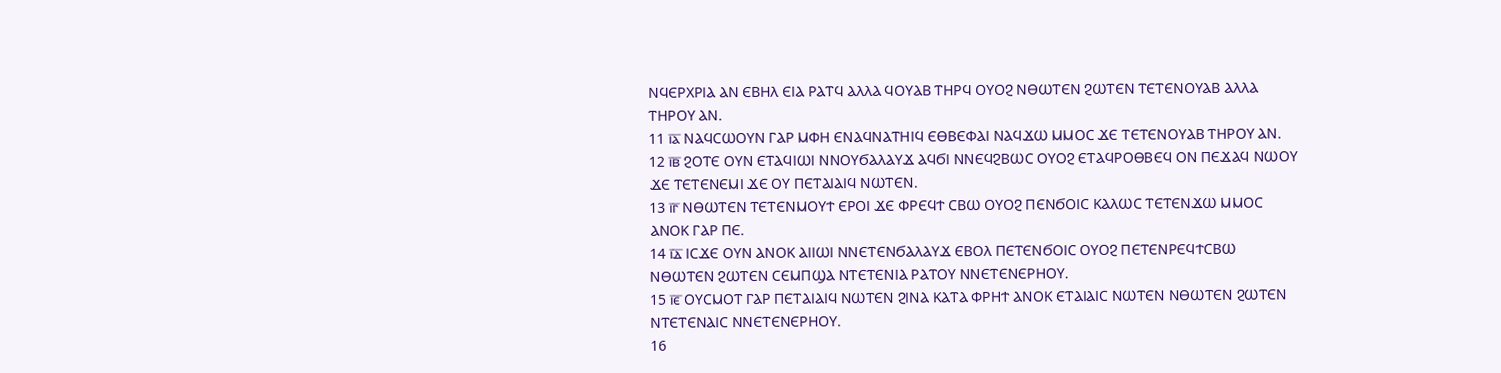ⲚϤⲈⲢⲬⲢⲒⲀ ⲀⲚ ⲈⲂⲎⲖ ⲈⲒⲀ ⲢⲀⲦϤ ⲀⲖⲖⲀ ϤⲞⲨⲀⲂ ⲦⲎⲢϤ ⲞⲨⲞϨ ⲚⲐⲰⲦⲈⲚ ϨⲰⲦⲈⲚ ⲦⲈⲦⲈⲚⲞⲨⲀⲂ ⲀⲖⲖⲀ ⲦⲎⲢⲞⲨ ⲀⲚ.
11 ⲓ̅ⲁ̅ ⲚⲀϤⲤⲰⲞⲨⲚ ⲄⲀⲢ ⲘⲪⲎ ⲈⲚⲀϤⲚⲀⲦⲎⲒϤ ⲈⲐⲂⲈⲪⲀⲒ ⲚⲀϤϪⲰ ⲘⲘⲞⲤ ϪⲈ ⲦⲈⲦⲈⲚⲞⲨⲀⲂ ⲦⲎⲢⲞⲨ ⲀⲚ.
12 ⲓ̅ⲃ̅ ϨⲞⲦⲈ ⲞⲨⲚ ⲈⲦⲀϤⲒⲰⲒ ⲚⲚⲞⲨϬⲀⲖⲀⲨϪ ⲀϤϬⲒ ⲚⲚⲈϤϨⲂⲰⲤ ⲞⲨⲞϨ ⲈⲦⲀϤⲢⲞⲐⲂⲈϤ ⲞⲚ ⲠⲈϪⲀϤ ⲚⲰⲞⲨ ϪⲈ ⲦⲈⲦⲈⲚⲈⲘⲒ ϪⲈ ⲞⲨ ⲠⲈⲦⲀⲒⲀⲒϤ ⲚⲰⲦⲈⲚ.
13 ⲓ̅ⲅ̅ ⲚⲐⲰⲦⲈⲚ ⲦⲈⲦⲈⲚⲘⲞⲨϮ ⲈⲢⲞⲒ ϪⲈ ⲪⲢⲈϤϮ ⲤⲂⲰ ⲞⲨⲞϨ ⲠⲈⲚϬⲞⲒⲤ ⲔⲀⲖⲰⲤ ⲦⲈⲦⲈⲚϪⲰ ⲘⲘⲞⲤ ⲀⲚⲞⲔ ⲄⲀⲢ ⲠⲈ.
14 ⲓ̅ⲇ̅ ⲒⲤϪⲈ ⲞⲨⲚ ⲀⲚⲞⲔ ⲀⲒⲒⲰⲒ ⲚⲚⲈⲦⲈⲚϬⲀⲖⲀⲨϪ ⲈⲂⲞⲖ ⲠⲈⲦⲈⲚϬⲞⲒⲤ ⲞⲨⲞϨ ⲠⲈⲦⲈⲚⲢⲈϤϮⲤⲂⲰ ⲚⲐⲰⲦⲈⲚ ϨⲰⲦⲈⲚ ⲤⲈⲘⲠϢⲀ ⲚⲦⲈⲦⲈⲚⲒⲀ ⲢⲀⲦⲞⲨ ⲚⲚⲈⲦⲈⲚⲈⲢⲎⲞⲨ.
15 ⲓ̅ⲉ̅ ⲞⲨⲤⲘⲞⲦ ⲄⲀⲢ ⲠⲈⲦⲀⲒⲀⲒϤ ⲚⲰⲦⲈⲚ ϨⲒⲚⲀ ⲔⲀⲦⲀ ⲪⲢⲎϮ ⲀⲚⲞⲔ ⲈⲦⲀⲒⲀⲒⲤ ⲚⲰⲦⲈⲚ ⲚⲐⲰⲦⲈⲚ ϨⲰⲦⲈⲚ ⲚⲦⲈⲦⲈⲚⲀⲒⲤ ⲚⲚⲈⲦⲈⲚⲈⲢⲎⲞⲨ.
16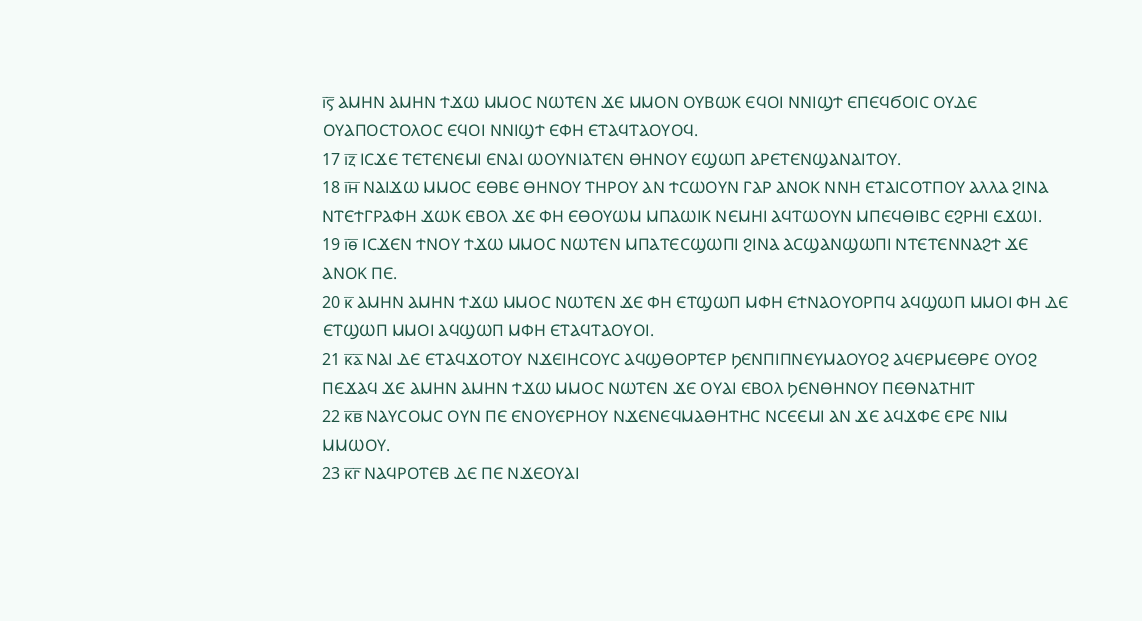ⲓ̅ⲋ̅ ⲀⲘⲎⲚ ⲀⲘⲎⲚ ϮϪⲰ ⲘⲘⲞⲤ ⲚⲰⲦⲈⲚ ϪⲈ ⲘⲘⲞⲚ ⲞⲨⲂⲰⲔ ⲈϤⲞⲒ ⲚⲚⲒϢϮ ⲈⲠⲈϤϬⲞⲒⲤ ⲞⲨⲆⲈ ⲞⲨⲀⲠⲞⲤⲦⲞⲖⲞⲤ ⲈϤⲞⲒ ⲚⲚⲒϢϮ ⲈⲪⲎ ⲈⲦⲀϤⲦⲀⲞⲨⲞϤ.
17 ⲓ̅ⲍ̅ ⲒⲤϪⲈ ⲦⲈⲦⲈⲚⲈⲘⲒ ⲈⲚⲀⲒ ⲰⲞⲨⲚⲒⲀⲦⲈⲚ ⲐⲎⲚⲞⲨ ⲈϢⲰⲠ ⲀⲢⲈⲦⲈⲚϢⲀⲚⲀⲒⲦⲞⲨ.
18 ⲓ̅ⲏ̅ ⲚⲀⲒϪⲰ ⲘⲘⲞⲤ ⲈⲐⲂⲈ ⲐⲎⲚⲞⲨ ⲦⲎⲢⲞⲨ ⲀⲚ ϮⲤⲰⲞⲨⲚ ⲄⲀⲢ ⲀⲚⲞⲔ ⲚⲚⲎ ⲈⲦⲀⲒⲤⲞⲦⲠⲞⲨ ⲀⲖⲖⲀ ϨⲒⲚⲀ ⲚⲦⲈϮⲄⲢⲀⲪⲎ ϪⲰⲔ ⲈⲂⲞⲖ ϪⲈ ⲪⲎ ⲈⲐⲞⲨⲰⲘ ⲘⲠⲀⲰⲒⲔ ⲚⲈⲘⲎⲒ ⲀϤⲦⲰⲞⲨⲚ ⲘⲠⲈϤⲐⲒⲂⲤ ⲈϨⲢⲎⲒ ⲈϪⲰⲒ.
19 ⲓ̅ⲑ̅ ⲒⲤϪⲈⲚ ϮⲚⲞⲨ ϮϪⲰ ⲘⲘⲞⲤ ⲚⲰⲦⲈⲚ ⲘⲠⲀⲦⲈⲤϢⲰⲠⲒ ϨⲒⲚⲀ ⲀⲤϢⲀⲚϢⲰⲠⲒ ⲚⲦⲈⲦⲈⲚⲚⲀϨϮ ϪⲈ ⲀⲚⲞⲔ ⲠⲈ.
20 ⲕ̅ ⲀⲘⲎⲚ ⲀⲘⲎⲚ ϮϪⲰ ⲘⲘⲞⲤ ⲚⲰⲦⲈⲚ ϪⲈ ⲪⲎ ⲈⲦϢⲰⲠ ⲘⲪⲎ ⲈϮⲚⲀⲞⲨⲞⲢⲠϤ ⲀϤϢⲰⲠ ⲘⲘⲞⲒ ⲪⲎ ⲆⲈ ⲈⲦϢⲰⲠ ⲘⲘⲞⲒ ⲀϤϢⲰⲠ ⲘⲪⲎ ⲈⲦⲀϤⲦⲀⲞⲨⲞⲒ.
21 ⲕ̅ⲁ̅ ⲚⲀⲒ ⲆⲈ ⲈⲦⲀϤϪⲞⲦⲞⲨ ⲚϪⲈⲒⲎⲤⲞⲨⲤ ⲀϤϢⲐⲞⲢⲦⲈⲢ ϦⲈⲚⲠⲒⲠⲚⲈⲨⲘⲀⲞⲨⲞϨ ⲀϤⲈⲢⲘⲈⲐⲢⲈ ⲞⲨⲞϨ ⲠⲈϪⲀϤ ϪⲈ ⲀⲘⲎⲚ ⲀⲘⲎⲚ ϮϪⲰ ⲘⲘⲞⲤ ⲚⲰⲦⲈⲚ ϪⲈ ⲞⲨⲀⲒ ⲈⲂⲞⲖ ϦⲈⲚⲐⲎⲚⲞⲨ ⲠⲈⲐⲚⲀⲦⲎⲒⲦ
22 ⲕ̅ⲃ̅ ⲚⲀⲨⲤⲞⲘⲤ ⲞⲨⲚ ⲠⲈ ⲈⲚⲞⲨⲈⲢⲎⲞⲨ ⲚϪⲈⲚⲈϤⲘⲀⲐⲎⲦⲎⲤ ⲚⲤⲈⲈⲘⲒ ⲀⲚ ϪⲈ ⲀϤϪⲪⲈ ⲈⲢⲈ ⲚⲒⲘ ⲘⲘⲰⲞⲨ.
23 ⲕ̅ⲅ̅ ⲚⲀϤⲢⲞⲦⲈⲂ ⲆⲈ ⲠⲈ ⲚϪⲈⲞⲨⲀⲒ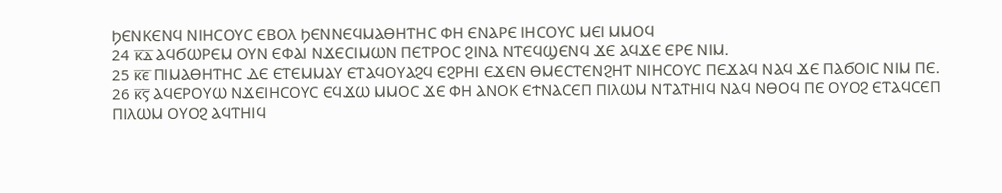ϦⲈⲚⲔⲈⲚϤ ⲚⲒⲎⲤⲞⲨⲤ ⲈⲂⲞⲖ ϦⲈⲚⲚⲈϤⲘⲀⲐⲎⲦⲎⲤ ⲪⲎ ⲈⲚⲀⲢⲈ ⲒⲎⲤⲞⲨⲤ ⲘⲈⲒ ⲘⲘⲞϤ
24 ⲕ̅ⲇ̅ ⲀϤϬⲰⲢⲈⲘ ⲞⲨⲚ ⲈⲪⲀⲒ ⲚϪⲈⲤⲒⲘⲰⲚ ⲠⲈⲦⲢⲞⲤ ϨⲒⲚⲀ ⲚⲦⲈϤϢⲈⲚϤ ϪⲈ ⲀϤϪⲈ ⲈⲢⲈ ⲚⲒⲘ.
25 ⲕ̅ⲉ̅ ⲠⲒⲘⲀⲐⲎⲦⲎⲤ ⲆⲈ ⲈⲦⲈⲘⲘⲀⲨ ⲈⲦⲀϤⲞⲨⲀϨϤ ⲈϨⲢⲎⲒ ⲈϪⲈⲚ ⲐⲘⲈⲤⲦⲈⲚϨⲎⲦ ⲚⲒⲎⲤⲞⲨⲤ ⲠⲈϪⲀϤ ⲚⲀϤ ϪⲈ ⲠⲀϬⲞⲒⲤ ⲚⲒⲘ ⲠⲈ.
26 ⲕ̅ⲋ̅ ⲀϤⲈⲢⲞⲨⲰ ⲚϪⲈⲒⲎⲤⲞⲨⲤ ⲈϤϪⲰ ⲘⲘⲞⲤ ϪⲈ ⲪⲎ ⲀⲚⲞⲔ ⲈϮⲚⲀⲤⲈⲠ ⲠⲒⲖⲰⲘ ⲚⲦⲀⲦⲎⲒϤ ⲚⲀϤ ⲚⲐⲞϤ ⲠⲈ ⲞⲨⲞϨ ⲈⲦⲀϤⲤⲈⲠ ⲠⲒⲖⲰⲘ ⲞⲨⲞϨ ⲀϤⲦⲎⲒϤ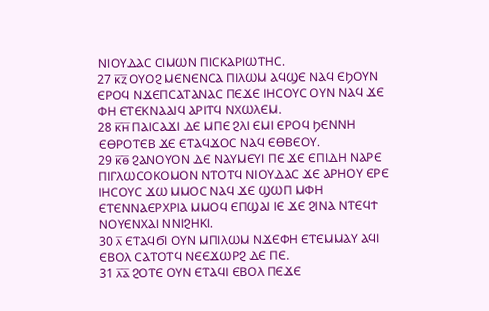ⲚⲒⲞⲨⲆⲀⲤ ⲤⲒⲘⲰⲚ ⲠⲒⲤⲔⲀⲢⲒⲰⲦⲎⲤ.
27 ⲕ̅ⲍ̅ ⲞⲨⲞϨ ⲘⲈⲚⲈⲚⲤⲀ ⲠⲒⲖⲰⲘ ⲀϤϢⲈ ⲚⲀϤ ⲈϦⲞⲨⲚ ⲈⲢⲞϤ ⲚϪⲈⲠⲤⲀⲦⲀⲚⲀⲤ ⲠⲈϪⲈ ⲒⲎⲤⲞⲨⲤ ⲞⲨⲚ ⲚⲀϤ ϪⲈ ⲪⲎ ⲈⲦⲈⲔⲚⲀⲀⲒϤ ⲀⲢⲒⲦϤ ⲚⲬⲰⲖⲈⲘ.
28 ⲕ̅ⲏ̅ ⲠⲀⲒⲤⲀϪⲒ ⲆⲈ ⲘⲠⲈ ϨⲖⲒ ⲈⲘⲒ ⲈⲢⲞϤ ϦⲈⲚⲚⲎ ⲈⲐⲢⲞⲦⲈⲂ ϪⲈ ⲈⲦⲀϤϪⲞⲤ ⲚⲀϤ ⲈⲐⲂⲈⲞⲨ.
29 ⲕ̅ⲑ̅ ϨⲀⲚⲞⲨⲞⲚ ⲆⲈ ⲚⲀⲨⲘⲈⲨⲒ ⲠⲈ ϪⲈ ⲈⲠⲒⲆⲎ ⲚⲀⲢⲈ ⲠⲒⲄⲖⲰⲤⲞⲔⲞⲘⲞⲚ ⲚⲦⲞⲦϤ ⲚⲒⲞⲨⲆⲀⲤ ϪⲈ ⲀⲢⲎⲞⲨ ⲈⲢⲈ ⲒⲎⲤⲞⲨⲤ ϪⲰ ⲘⲘⲞⲤ ⲚⲀϤ ϪⲈ ϢⲰⲠ ⲘⲪⲎ ⲈⲦⲈⲚⲚⲀⲈⲢⲬⲢⲒⲀ ⲘⲘⲞϤ ⲈⲠϢⲀⲒ ⲒⲈ ϪⲈ ϨⲒⲚⲀ ⲚⲦⲈϤϮ ⲚⲞⲨⲈⲚⲬⲀⲒ ⲚⲚⲒϨⲎⲔⲒ.
30 ⲗ̅ ⲈⲦⲀϤϬⲒ ⲞⲨⲚ ⲘⲠⲒⲖⲰⲘ ⲚϪⲈⲪⲎ ⲈⲦⲈⲘⲘⲀⲨ ⲀϤⲒ ⲈⲂⲞⲖ ⲤⲀⲦⲞⲦϤ ⲚⲈⲈϪⲰⲢϨ ⲆⲈ ⲠⲈ.
31 ⲗ̅ⲁ̅ ϨⲞⲦⲈ ⲞⲨⲚ ⲈⲦⲀϤⲒ ⲈⲂⲞⲖ ⲠⲈϪⲈ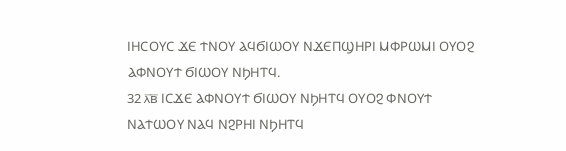ⲒⲎⲤⲞⲨⲤ ϪⲈ ϮⲚⲞⲨ ⲀϤϬⲒⲰⲞⲨ ⲚϪⲈⲠϢⲎⲢⲒ ⲘⲪⲢⲰⲘⲒ ⲞⲨⲞϨ ⲀⲪⲚⲞⲨϮ ϬⲒⲰⲞⲨ ⲚϦⲎⲦϤ.
32 ⲗ̅ⲃ̅ ⲒⲤϪⲈ ⲀⲪⲚⲞⲨϮ ϬⲒⲰⲞⲨ ⲚϦⲎⲦϤ ⲞⲨⲞϨ ⲪⲚⲞⲨϮ ⲚⲀϮⲰⲞⲨ ⲚⲀϤ ⲚϨⲢⲎⲒ ⲚϦⲎⲦϤ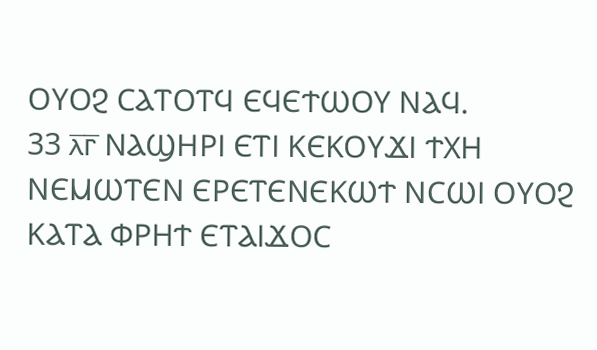ⲞⲨⲞϨ ⲤⲀⲦⲞⲦϤ ⲈϤⲈϮⲰⲞⲨ ⲚⲀϤ.
33 ⲗ̅ⲅ̅ ⲚⲀϢⲎⲢⲒ ⲈⲦⲒ ⲔⲈⲔⲞⲨϪⲒ ϮⲬⲎ ⲚⲈⲘⲰⲦⲈⲚ ⲈⲢⲈⲦⲈⲚⲈⲔⲰϮ ⲚⲤⲰⲒ ⲞⲨⲞϨ ⲔⲀⲦⲀ ⲪⲢⲎϮ ⲈⲦⲀⲒϪⲞⲤ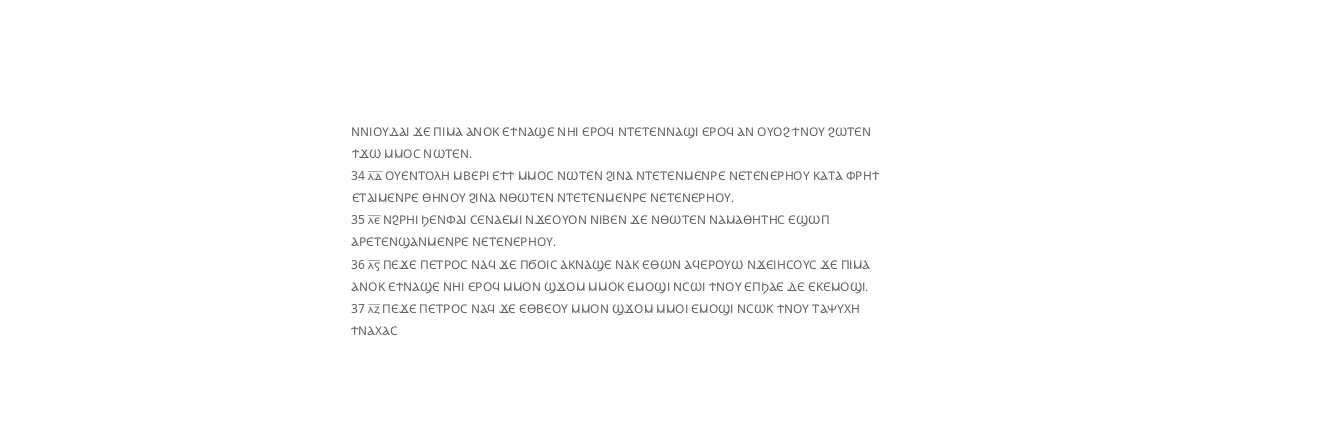ⲚⲚⲒⲞⲨⲆⲀⲒ ϪⲈ ⲠⲒⲘⲀ ⲀⲚⲞⲔ ⲈϮⲚⲀϢⲈ ⲚⲎⲒ ⲈⲢⲞϤ ⲚⲦⲈⲦⲈⲚⲚⲀϢⲒ ⲈⲢⲞϤ ⲀⲚ ⲞⲨⲞϨ ϮⲚⲞⲨ ϨⲰⲦⲈⲚ ϮϪⲰ ⲘⲘⲞⲤ ⲚⲰⲦⲈⲚ.
34 ⲗ̅ⲇ̅ ⲞⲨⲈⲚⲦⲞⲖⲎ ⲘⲂⲈⲢⲒ ⲈϮϮ ⲘⲘⲞⲤ ⲚⲰⲦⲈⲚ ϨⲒⲚⲀ ⲚⲦⲈⲦⲈⲚⲘⲈⲚⲢⲈ ⲚⲈⲦⲈⲚⲈⲢⲎⲞⲨ ⲔⲀⲦⲀ ⲪⲢⲎϮ ⲈⲦⲀⲒⲘⲈⲚⲢⲈ ⲐⲎⲚⲞⲨ ϨⲒⲚⲀ ⲚⲐⲰⲦⲈⲚ ⲚⲦⲈⲦⲈⲚⲘⲈⲚⲢⲈ ⲚⲈⲦⲈⲚⲈⲢⲎⲞⲨ.
35 ⲗ̅ⲉ̅ ⲚϨⲢⲎⲒ ϦⲈⲚⲪⲀⲒ ⲤⲈⲚⲀⲈⲘⲒ ⲚϪⲈⲞⲨⲞⲚ ⲚⲒⲂⲈⲚ ϪⲈ ⲚⲐⲰⲦⲈⲚ ⲚⲀⲘⲀⲐⲎⲦⲎⲤ ⲈϢⲰⲠ ⲀⲢⲈⲦⲈⲚϢⲀⲚⲘⲈⲚⲢⲈ ⲚⲈⲦⲈⲚⲈⲢⲎⲞⲨ.
36 ⲗ̅ⲋ̅ ⲠⲈϪⲈ ⲠⲈⲦⲢⲞⲤ ⲚⲀϤ ϪⲈ ⲠϬⲞⲒⲤ ⲀⲔⲚⲀϢⲈ ⲚⲀⲔ ⲈⲐⲰⲚ ⲀϤⲈⲢⲞⲨⲰ ⲚϪⲈⲒⲎⲤⲞⲨⲤ ϪⲈ ⲠⲒⲘⲀ ⲀⲚⲞⲔ ⲈϮⲚⲀϢⲈ ⲚⲎⲒ ⲈⲢⲞϤ ⲘⲘⲞⲚ ϢϪⲞⲘ ⲘⲘⲞⲔ ⲈⲘⲞϢⲒ ⲚⲤⲰⲒ ϮⲚⲞⲨ ⲈⲠϦⲀⲈ ⲆⲈ ⲈⲔⲈⲘⲞϢⲒ.
37 ⲗ̅ⲍ̅ ⲠⲈϪⲈ ⲠⲈⲦⲢⲞⲤ ⲚⲀϤ ϪⲈ ⲈⲐⲂⲈⲞⲨ ⲘⲘⲞⲚ ϢϪⲞⲘ ⲘⲘⲞⲒ ⲈⲘⲞϢⲒ ⲚⲤⲰⲔ ϮⲚⲞⲨ ⲦⲀⲮⲨⲬⲎ ϮⲚⲀⲬⲀⲤ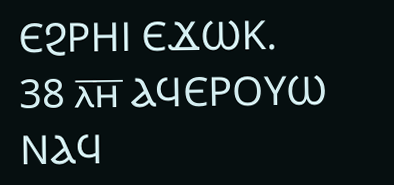ⲈϨⲢⲎⲒ ⲈϪⲰⲔ.
38 ⲗ̅ⲏ̅ ⲀϤⲈⲢⲞⲨⲰ ⲚⲀϤ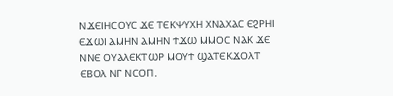ⲚϪⲈⲒⲎⲤⲞⲨⲤ ϪⲈ ⲦⲈⲔⲮⲨⲬⲎ ⲬⲚⲀⲬⲀⲤ ⲈϨⲢⲎⲒ ⲈϪⲰⲒ ⲀⲘⲎⲚ ⲀⲘⲎⲚ ϮϪⲰ ⲘⲘⲞⲤ ⲚⲀⲔ ϪⲈ ⲚⲚⲈ ⲞⲨⲀⲖⲈⲔⲦⲰⲢ ⲘⲞⲨϮ ϢⲀⲦⲈⲔϪⲞⲖⲦ ⲈⲂⲞⲖ ⲚⲄ ⲚⲤⲞⲠ.